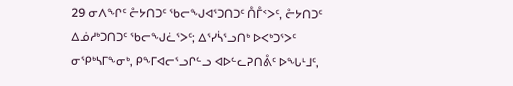29 ᓂᐱᖏᑦ ᓔᔭᑎᑐᑦ ᖃᓕᖑᐊᕐᑐᑎᑐᑦ ᑍᒤᑉᐳᑦ, ᓔᔭᑎᑐᑦ ᐃᓅᓱᒃᑐᑎᑐᑦ ᖃᓕᖑᓛᕐᐳᑦ; ᐃᕐᓯᓵᕐᓗᑎᒃ ᐅᐸᒃᑐᕐᐳᑦ ᓂᕿᒃᓴᒥᖕᓂᒃ, ᑭᖕᒥᐊᓕᕐᓗᒋᓪᓗ ᐊᐅᓪᓚᕈᑎᕔᑦ ᐅᖓᒻᒧᑦ,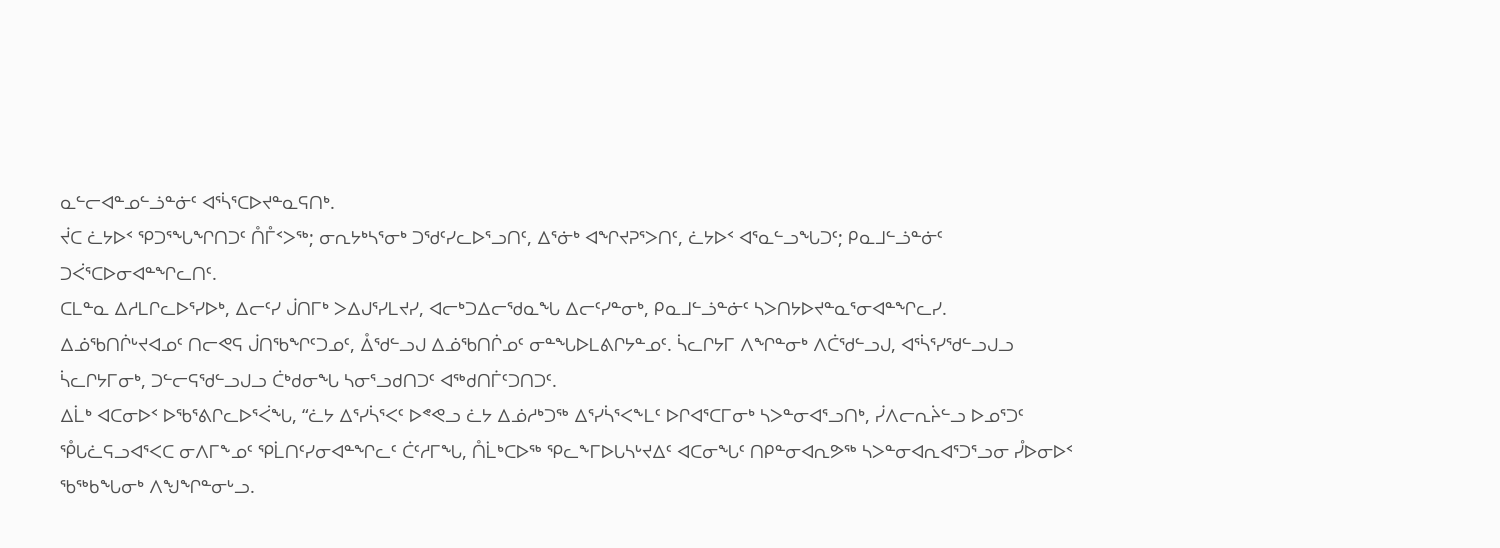ᓇᓪᓕᐊᓐᓄᓪᓘᓐᓃᑦ ᐊᕐᓵᕐᑕᐅᔪᓐᓇᕋᑎᒃ.
ᔫᑕ ᓛᔭᐅᑉ ᕿᑐᕐᖓᖏᑎᑐᑦ ᑍᒤᑉᐳᖅ; ᓂᕆᔭᒃᓴᕐᓂᒃ ᑐᖁᑦᓯᓚᐅᕐᓗᑎᑦ, ᐃᕐᓃᒃ ᐊᖏᔪᕈᕐᐳᑎᑦ, ᓛᔭᐅᑉ ᐊᕐᓇᓪᓗᖓᑐᑦ; ᑭᓇᒧᓪᓘᓐᓃᑦ ᑐᐹᕐᑕᐅᓂᐊᓐᖏᓚᑎᑦ.
ᑕᒪᓐᓇ ᐃᓱᒪᒋᓚᐅᕐᓯᐅᒃ, ᐃᓕᑦᓯ ᒎᑎᒥᒃ ᐳᐃᒍᕐᓯᒪᔪᓯ, ᐊᓕᒃᑐᐃᓕᖁᓇᖓ ᐃᓕᑦᓯᓐᓂᒃ, ᑭᓇᒧᓪᓘᓐᓃᑦ ᓴᐳᑎᔭᐅᔪᓐᓇᕐᓂᐊᓐᖏᓚᓯ.
ᐃᓅᖃᑎᒌᒡᔪᐊᓄᑦ ᑎᓕᕙᕋ ᒎᑎᖃᖏᑦᑐᓄᑦ, ᐂᖁᓪᓗᒍ ᐃᓅᖃᑎᒌᓄᑦ ᓂᓐᖓᐅᒪᕕᒋᔭᓐᓄᑦ. ᓵᓚᒋᔭᒥ ᐱᖏᓐᓂᒃ ᐱᑖᖁᓪᓗᒍ, ᐊᕐᓵᕐᓯᖁᓪᓗᒍᓗ ᓵᓚᒋᔭᒥᓂᒃ, ᑐᓪᓕᕋᖁᓪᓗᒍᓗ ᑖᒃᑯᓂᖓ ᓴᓂᕐᓗᑯᑎᑐᑦ ᐊᖅᑯᑎᒦᑦᑐᑎᑐᑦ.
ᐃᒫᒃ ᐊᑕᓂᐅᑉ ᐅᖃᕐᕕᒋᓚᐅᕐᐹᖓ, “ᓛᔭ ᐃᕐᓯᓵᕐᐸᑦ ᐅᕝᕙᓗ ᓛᔭ ᐃᓅᓱᒃᑐᖅ ᐃᕐᓯᓵᕐᐸᖕᒪᑦ ᐅᒋᐊᕐᑕᒥᓂᒃ ᓴᐳᓐᓂᐊᕐᓗᑎᒃ, ᓰᐱᓕᕆᔩᓪᓗ ᐅᓄᕐᑐᑦ ᕾᒐᓛᕋᓗᐊᕐᐸᑕ ᓂᐱᒥᖕᓄᑦ ᕿᒫᑎᑦᓯᓂᐊᓐᖏᓚᑦ ᑖᑦᓱᒥᖓ, ᑍᒫᒃᑕᐅᖅ ᕿᓚᖕᒥᐅᒐᓴᒡᔪᐃᑦ ᐊᑕᓂᖓᑦ ᑎᑭᓐᓂᐊᕆᕗᖅ ᓴᐳᓐᓂᐊᕆᐊᕐᑐᕐᓗᓂ ᓮᐅᓂᐅᑉ ᖃᖅᑲᖓᓂᒃ ᐱᖑᖏᓐᓂᒡᓗ.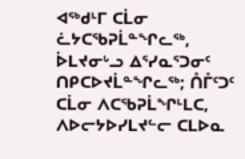ᐊᖅᑯᒻᒥ ᑕᒫᓂ ᓛᔭᑕᖃᕈᒫᓐᖏᓚᖅ, ᐆᒪᔪᓂᒡᓗ ᐃᕐᓯᓇᕐᑐᓂᑦ ᑎᑭᑕᐅᔪᒫᓐᖏᓚᖅ; ᑍᒤᑦᑐᑦ ᑕᒫᓂ ᐱᑕᖃᕈᒫᖏᒻᒪᑕ, ᐱᐅᓕᔭᐅᓯᒪᔪᓪᓕ ᑕᒪᐅᓇ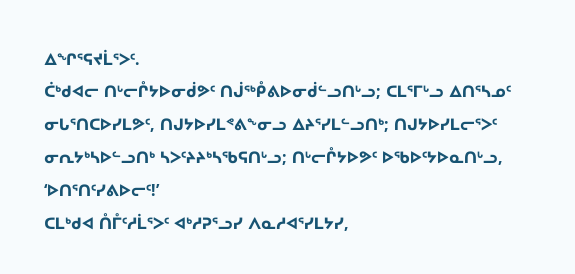ᐃᖏᕐᕋᔪᒫᕐᐳᑦ.
ᑖᒃᑯᐊᓕ ᑎᒡᓕᒊᔭᐅᓂᑰᕗᑦ ᑎᒎᖅᑬᕕᐅᓂᑰᓪᓗᑎᒡᓗ; ᑕᒪᕐᒥᒡᓗ ᐃᑎᕐᓴᓄᑦ ᓂᒐᕐᑎᑕᐅᓯᒪᕗᑦ, ᑎᒍᔭᐅᓯᒪᕝᕕᖕᓂᓗ ᐃᔨᕐᓯᒪᓪᓗᑎᒃ; ᑎᒍᔭᐅᓯᒪᓕᕐᐳᑦ ᓂᕆᔭᒃᓴᐅᓪᓗᑎᒃ ᓴᐳᑦᔨᔨᒃᓴᖃᕋᑎᒡᓗ; ᑎᒡᓕᒊᔭᐅᕗᑦ ᐅᖃᐅᑦᔭᐅᓇᑎᒡᓗ, ‘ᐅᑎᕐᑎᑦᓯᕕᐅᓕᑦ!’
ᑕᒪᒃᑯᐊ ᑍᒤᑦᓱᒫᕐᐳᑦ ᐊᒃᓱᕈᕐᓗᓯ ᐱᓇᓱᐊᕐᓯᒪᔭᓯ,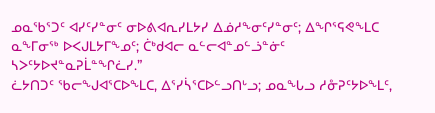ᓄᓇᖃᕐᑐᑦ ᐊᓯᑦᓯᓐᓂᑦ ᓂᐅᕕᐊᕆᓯᒪᔭᓯ ᐃᓅᓱᖕᓂᑦᓯᓐᓂᑦ; ᐃᖏᕐᕋᕙᖕᒪᑕ ᓇᖕᒥᓂᖅ ᐅᐸᒍᒪᔭᒥᖕᓄᑦ; ᑖᒃᑯᐊᓕ ᓇᓪᓕᐊᓐᓄᓪᓘᓐᓃᑦ ᓴᐳᑦᔭᐅᔪᓐᓇᕈᒫᓐᖏᓛᓯ.”
ᓛᔭᑎᑐᑦ ᖃᓕᖑᐊᕐᑕᐅᖕᒪᑕ, ᐃᕐᓯᓵᕐᑕᐅᓪᓗᑎᒡᓗ; ᓄᓇᖓᓗ ᓱᓁᕈᑦᔭᐅᖕᒪᑦ,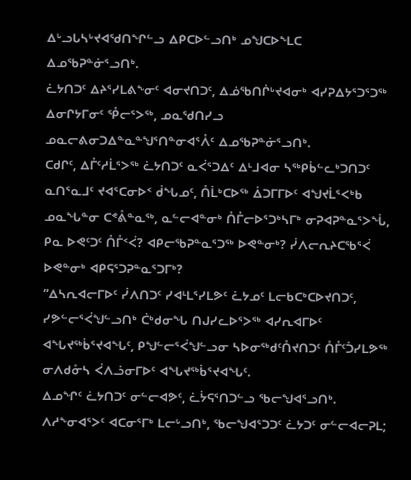ᐃᒡᓗᒐᓴᒡᔪᐊᖁᑎᖏᓪᓗ ᐃᑭᑕᐅᓪᓗᑎᒃ ᓄᖑᑕᐅᖕᒪᑕ ᐃᓄᖃᕈᓐᓃᕐᓗᑎᒃ.
ᓛᔭᑎᑐᑦ ᐃᔨᕐᓯᒪᕕᖕᓂᑦ ᐊᓂᔪᑎᑐᑦ, ᐃᓅᖃᑎᒌᒡᔪᐊᓂᒃ ᐊᓯᕈᐃᔭᕐᑐᕐᑐᖅ ᐃᓂᒋᔭᒥᓂᑦ ᕾᓕᕐᐳᖅ, ᓄᓇᖁᑎᓯᓗ ᓄᓇᓕᕕᓂᑐᐃᓐᓇᓐᖑᕐᑎᓐᓂᐊᕐᐰᑦ ᐃᓄᖃᕈᓐᓃᕐᓗᑎᒃ.
ᑕᑯᒋᑦ, ᐃᒤᑦᓱᒫᕐᐳᖅ ᓛᔭᑎᑐᑦ ᓇᐹᕐᑐᐃᑦ ᐃᒻᒧᐊᓂ ᓴᖅᑭᑳᓪᓚᒃᑐᑎᑐᑦ ᓇᑎᕐᓇᒧᑦ ᔪᐊᕐᑕᓂᐅᑉ ᑰᖓᓄᑦ, ᑍᒫᒃᑕᐅᖅ ᐄᑐᒥᒥᐅᑦ ᐊᖑᔪᒫᕐᐸᒃᑲ ᓄᓇᖓᓐᓂ ᑕᕝᕔᓐᓇᖅ, ᓇᓪᓕᐊᓐᓂᒃ ᑍᒤᓕᐅᕐᑐᒃᓴᒥᒃ ᓂᕈᐊᕈᓐᓇᕐᐳᖔ, ᑭᓇ ᐅᕙᑦᑐᑦ ᑍᒤᑉᐹ? ᐊᑭᓕᖃᕈᓐᓇᕐᑐᖅ ᐅᕙᓐᓂᒃ? ᓰᐱᓕᕆᔨᑕᖃᕐᐹ ᐅᕙᓐᓂᒃ ᐊᑭᕋᕐᑐᕈᓐᓇᕐᑐᒥᒃ?
“ᐃᓴᕆᐊᓕᒥᐅᑦ ᓰᐱᑎᑐᑦ ᓯᐊᒻᒪᕐᓯᒪᕗᑦ ᓛᔭᓄᑦ ᒪᓕᑲᑕᒃᑕᐅᔪᑎᑐᑦ, ᓯᕗᓪᓕᕐᐹᖑᓪᓗᑎᒃ ᑖᒃᑯᓂᖓ ᑎᒍᓯᓚᐅᕐᐳᖅ ᐊᓯᕆᐊᒥᐅᑦ ᐊᖓᔪᖅᑳᕐᔪᐊᖓᑦ, ᑭᖑᓪᓕᕐᐹᖑᓪᓗᓂ ᓴᐅᓂᖅᑯᑦᑍᔪᑎᑐᑦ ᑍᒤᑦᑑᓯᒪᕗᖅ ᓂᐱᑯᓁᓴ ᐹᐱᓘᓂᒥᐅᑦ ᐊᖓᔪᖅᑳᕐᔪᐊᖓᑦ.
ᐃᓄᖏᑦ ᓛᔭᑎᑐᑦ ᓂᓪᓕᐊᕗᑦ, ᓛᔮᕋᕐᑎᑐᓪᓗ ᖃᓕᖑᐊᕐᓗᑎᒃ.
ᐱᓱᖕᓂᐊᕐᐳᑦ ᐊᑕᓂᕐᒥᒃ ᒪᓕᒡᓗᑎᒃ, ᖃᓕᖑᐊᕐᑐᑐᑦ ᓛᔭᑐᑦ ᓂᓪᓕᐊᓕᕈᒪ;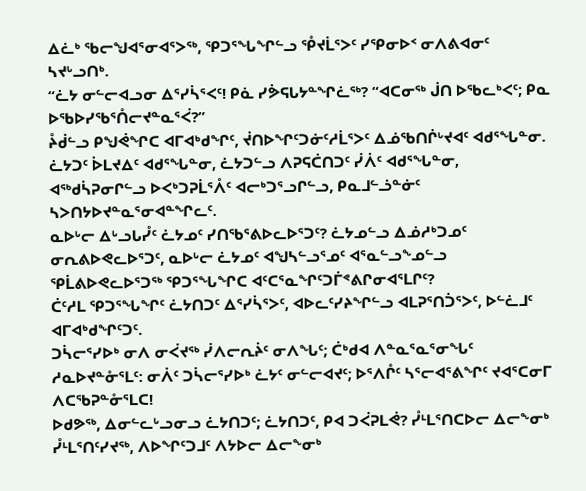ᐃᓛᒃ ᖃᓕᖑᐊᕐᓂᐊᕐᐳᖅ, ᕿᑐᕐᖓᖏᓪᓗ ᕾᔪᒫᕐᐳᑦ ᓯᕿᓂᐅᑉ ᓂᐱᕕᐊᓂᑦ ᓴᔪᒡᓗᑎᒃ.
“ᓛᔭ ᓂᓪᓕᐊᓗᓂ ᐃᕐᓯᓵᕐᐸᑦ! ᑭᓈ ᓯᕘᕋᒐᔭᓐᖏᓛᖅ? “ᐊᑕᓂᖅ ᒎᑎ ᐅᖃᓚᒃᐸᑦ; ᑭᓇ ᐅᖃᐅᓯᖃᕐᑍᓕᔪᓐᓇᕐᐹ?”
ᔧᑰᓪᓗ ᑭᖑᕚᖏᑕ ᐊᒥᐊᒃᑯᖏᑦ, ᔫᑎᐅᖏᑦᑐᓃᑦᓱᒫᕐᐳᑦ ᐃᓅᖃᑎᒌᒡᔪᐊᑦ ᐊᑯᕐᖓᓐᓂ. ᓛᔭᑐᑦ ᐆᒪᔪᐃᑦ ᐊᑯᕐᖓᓐᓂ, ᓛᔭᑐᓪᓗ ᐱᕈᕋᑖᑎᑐᑦ ᓰᐲᑦ ᐊᑯᕐᖓᓐᓂ, ᐊᖅᑯᓵᕈᓂᒋᓪᓗ ᐅᐸᒃᑐᕈᒫᕐᐰᑦ ᐊᓕᒃᑐᕐᓗᒋᓪᓗ, ᑭᓇᒧᓪᓘᓐᓃᑦ ᓴᐳᑎᔭᐅᔪᓐᓇᕐᓂᐊᓐᖏᓚᑦ.
ᓇᐅᒡᓕ ᐃᒡᓗᒐᓮᑦ ᓛᔭᓄᑦ ᓯᑎᖃᕐᕕᐅᓚᐅᕐᑐᑦ? ᓛᔭᓄᓪᓗ ᐃᓅᓱᒃᑐᓄᑦ ᓂᕆᕕᐅᕙᓚᐅᕐᑐᑦ, ᓇᐅᒡᓕ ᓛᔭᓄᑦ ᐊᖑᓴᓪᓗᕐᓄᑦ ᐊᕐᓇᓪᓗᖕᓄᓪᓗ ᕿᒫᕕᐅᕙᓚᐅᕐᑐᖅ ᕿᑐᕐᖓᖏᑕ ᐊᑦᑕᕐᓇᖏᑦᑐᒦᕝᕕᒋᓂᐊᕐᒪᒋᑦ?
ᑖᑦᓱᒪ ᕿᑐᕐᖓᖏᑦ ᓛᔭᑎᑐᑦ ᐃᕐᓯᓵᕐᐳᑦ, ᐊᐅᓚᑦᓯᔨᖏᓪᓗ ᐊᒪᕈᕐᑎᑑᕐᐳᑦ, ᐅᓪᓛᒧᑦ ᐊᒥᐊᒃᑯᖏᑦᑐᑦ.
ᑐᓵᓕᕐᓯᐅᒃ ᓂᐱ ᓂᐹᔪᖅ ᓰᐱᓕᕆᔩᑦ ᓂᐱᖓᑦ; ᑖᒃᑯᐊ ᐱᓐᓇᕐᓇᕐᓂᖓᑦ ᓱᓇᐅᔪᓐᓁᕐᒪᑦ: ᓂᐲᑦ ᑐᓵᓕᕐᓯᐅᒃ ᓛᔭᑦ ᓂᓪᓕᐊᔪᑦ; ᐅᕐᐱᒊᑦ ᓴᕐᓕᐊᕐᕕᖏᑦ ᔪᐊᕐᑕᓂᒥ ᐱᑕᖃᕈᓐᓁᕐᒪᑕ!
ᐅᑯᕗᖅ, ᐃᓂᓪᓚᒡᓗᓂᓗ ᓛᔭᑎᑐᑦ; ᓛᔭᑎᑐᑦ, ᑭᐊ ᑐᐹᕈᒪᕚ? ᓮᒻᒪᕐᑎᑕᐅᓕ ᐃᓕᖕᓂᒃ ᓮᒻᒪᕐᑎᑦᓯᔪᖅ, ᐱᐅᖏᑦᑐᒧᑦ ᐱᔭᐅᓕ ᐃᓕᖕᓂᒃ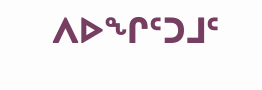ᐱᐅᖏᑦᑐᒧᑦ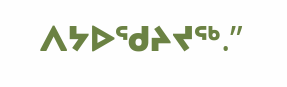ᐱᔭᐅᖁᔨᔪᖅ.”